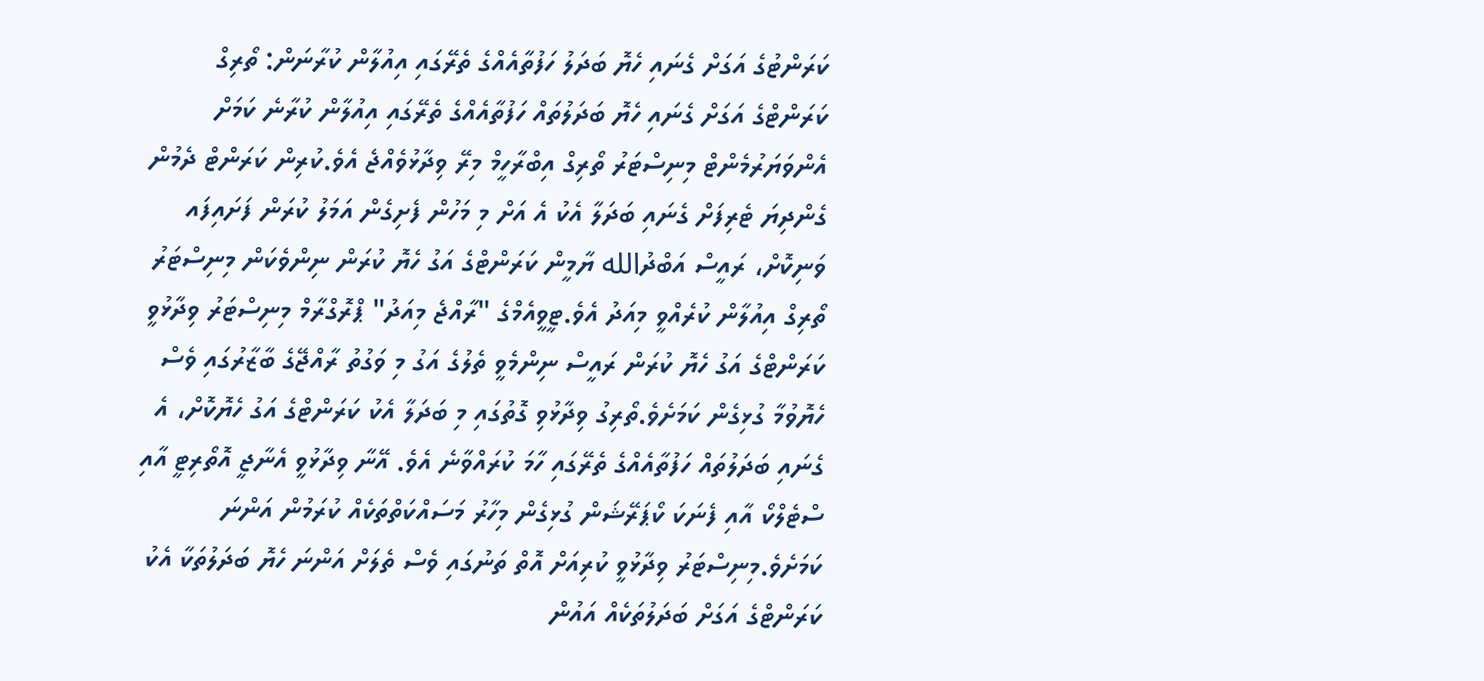ކަރަންޓުގެ އަގަށް ގެނައި ހެޔޮ ބަދަލު ހަފުތާއެއްގެ ތެރޭގައި އިއުލާން ކުރާނަން: ތޯރިގް
ކަރަންޓްގެ އަގަށް ގެނައި ހެޔޮ ބަދަލުތައް ހަފުތާއެއްގެ ތެރޭގައި އިއުލާން ކުރާނެ ކަމަށް އެންވަޔަރުމެންޓް މިނިސްޓަރު ތޯރިގް އިބްރާހީމް މިރޭ ވިދާޅުވެއްޖެ އެވެ.ކުރިން ކަރަންޓް ދެމުން ގެންދިޔަ ޓެރިފަށް ގެނައި ބަދަލާ އެކު އެ އަށް މި މަހުން ފެށިގެން އަމަލު ކުރަން ފަށައިފައ ވަނިކޮށް، ރައީސް އަބްދުالله ޔާމީން ކަރަންޓްގެ އަގު ހެޔޮ ކުރަން ނިންވެކަން މިނިސްޓަރު ތޯރިގް އިއުލާން ކުރެއްވީ މިއަދު އެވެ.ޓީވީއެމްގެ "ރާއްޖެ މިއަދު" ޕްރޮގްރާމް މިނިސްޓަރު ވިދާޅުވީ ކަރަންޓްގެ އަގު ހެޔޮ ކުރަން ރައީސް ނިންމެވީ ތެލުގެ އަގު މި ވަގުތު ރާއްޖޭގެ ބާޒާރުގައި ވެސް ހެޔޮވުމާ ގުޅިގެން ކަމަށެވެ.ތޯރިގު ވިދާޅުވި ގޮތުގައި މި ބަދަލާ އެކު ކަރަންޓްގެ އަގު ހެޔޮކޮށް، އެ ގެނައި ބަދަލުތައް ހަފުތާއެއްގެ ތެރޭގައި ހާމަ ކުރައްވާނެ އެވެ. އޭނާ ވިދާޅުވީ އެނާޖީ އޮތޯރިޓީ އާއި ސްޓެލްކޯ އާއި ފެނަކަ ކޯޕަރޭޝަން ގުޅިގެން މިހާރު މަސައްކަތްތަކެއް ކުރަމުން އަންނަ ކަމަށެވެ.މިނިސްޓަރު ވިދާޅުވީ ކުރިއަށް އޮތް ތަނުގައި ވެސް ތެލަށް އަންނަ ހެޔޮ ބަދަލުތަކާ އެކު ކަރަންޓްގެ އަގަށް ބަދަލުތަކެއް އައުން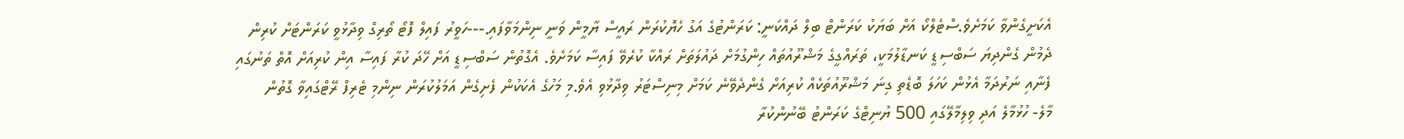އެކަށީގެންވާ ކަމަށެވެ.ސްޓެލްކޯ އަށް ބަޔަކު ކަރަންޓް ބިލް ދައްކަނީ: ކަރަންޓުގެ އަގު ހެޔޮކުރަން ރައީސް ޔާމީން ވަނީ ނިންމަވާފައި.---ހަވީރު ފައިލް ފޮޓޯ ތޯރިގް ވިދާޅުވީ ކަރަންޓަށް ކުރިން ދެމުން ގެންދިޔަ ސަބްސިޑީ ކަނޑާލުމަކީ، ތަރައްގީގެ މަޝްރޫއުތައް ހިންގުމަށް ދައުލަތަށް ރައްކާ ކުރެވޭ ފައިސާ ކަމަށެވެ. އެގޮތުން ސަބްސިޑީ އަށް ހޭދަ ކުރާ ފައިސާ އިން ކުރިއަށް އޮތް ތަނުގައި ފެނާއި ނަރުދަމާ އެޅުން ކަހަލަ ބޮޑެތި ގިނަ މަޝްރޫއުތަކެއް ކުރިއަށް ގެންދެވޭނެ ކަމަށް މިނިސްޓަރު ވިދާޅުވި އެވެ.މި މަހުގެ އެކަކުން ފެށިގެން އަމަލުކުރަން ނިންމި ޓެރިފް ރޭޓްގައިވާ ގޮތުން
މާލެ- ހުޅުމާލެ އަދި ވިލިމާލޭގައި 500 ޔުނިޓްގެ ކަރަންޓު ބޭނުންކުރާ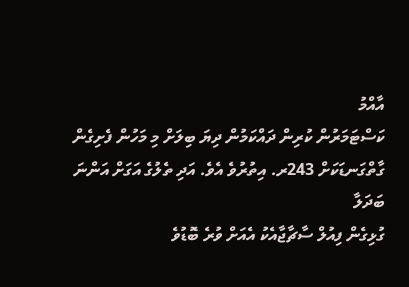އާއްމު
ކަސްޓަމަރުން ކުރިން ދައްކަމުން ދިޔަ ބިލަށް މި މަހުން ފެށިގެން
ގާތްގަނޑަކަށް 243ރ. އިތުރުވެ އެވެ. އަދި ތެލުގެ އަގަށް އަންނަ ބަދަލާ
ގުޅިގެން ފިއުލް ސާޗާޖާއެކު އެއަށް ވުރެ ބޮޑުވެ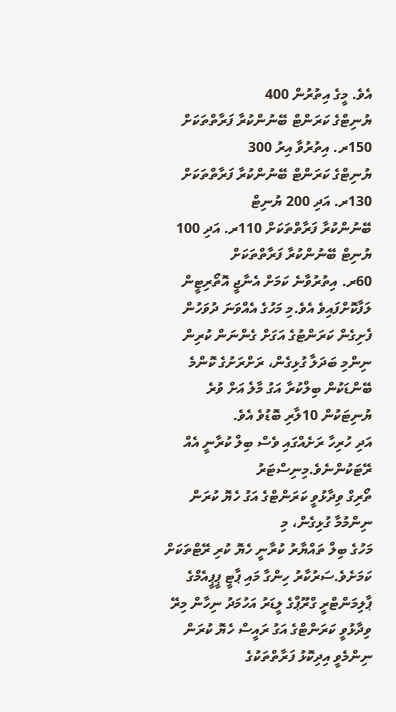އެވެ. މީގެ އިތުރުން 400
ޔުނިޓްގެ ކަރަންޓް ބޭނުންކުރާ ފަރާތްތަކަށް 150ރ. އިތުރުވާ އިރު 300
ޔުނިޓްގެ ކަރަންޓް ބޭނުންކުރާ ފަރާތްތަކަށް 130ރ. އަދި 200 ޔުނިޓް
ބޭނުންކުރާ ފަރާތްތަކަށް 110ރ. އަދި 100 ޔުނިޓް ބޭނުންކުރާ ފަރާތްތަކަށް
60ރ. އިތުރުވާނެ ކަމަށް އެނާޖީ އޮތޯރިޓީން ލަފާކޮށްފައިވެ އެވެ.މި މަހުގެ އެއްވަނަ ދުވަހުން ފެށިގެން ކަރަންޓުގެ އަގަށް ގެންނަން ކުރިން ނިންމި ބަދަލާ ގުޅިގެން، ރަށްރަށުގެ ކޮންމެ
ބޭންޑަކުން ބިލްކުރާ އަގު މާލެ އަށް ވުރެ ޔުނިޓަކުން 10ލާރި ބޮޑުވެ އެވެ.
އަދި ހުރިހާ ރަށެއްގައި ވެސް ބިލް ކުރާނީ އެއް ރޭޓަކުންނެވެ.މިނިސްޓަރު
ތޯރިގް ވިދާޅުވީ ކަރަންޓްގެ އަގު ހެޔޮ ކުރަން ނިންމުމާ ގުޅިގެން، މި
މަހުގެ ބިލް ތައްޔާރު ކުރާނީ ހެޔޮ ކުރި ރޭޓްތަކަށް ކަމަށެވެ.ސަރުކާރު ހިންގާ މައި ޕާޓީ ޕީޕީއެމްގެ ޕާލިމަންޓްރީ ގްރޫޕްގެ ލީޑަރު އަހުމަދު ނިހާން މިރޭ ވިދާޅުވީ ކަރަންޓްގެ އަގު ރައީސް ހެޔޮ ކުރަން ނިންމެވީ އިދިކޮޅު ފަރާތްތަކުގެ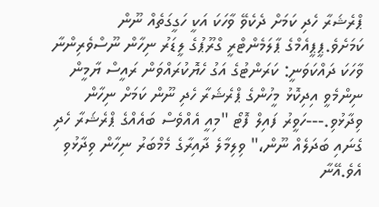ޕްރެޝަރާ ހެދި ކަމަށް ދެކެވޭ ވާހަކަ އަކީ ހަގީގަތެއް ނޫން ކަމަށެވެ.ޕީޕީއެމްގެ ޕާލަމެންޓްރީ ގްރޫޕުގެ ލީޑަރު ނިހާން ނޫސްވެރިންނާ ވާހަކަ ދައްކަވަނީ: ކަރަންޓުގެ އަގު ހެޔޮކުރައްވަން ރައީސް ޔާމީން ނިންމެވީ އިދިކޮޅު މީހުންގެ ޕްރެޝަރާ ހެދި ނޫން ކަމަށް ނިހާން ވިދާޅުވި.---ހަވީރު ފައިލް ފޮޓޯ "މިއީ އެއްވެސް ބައެއްގެ ޕްރެޝަރާ ހެދި ގެނައި ބަދަލެއް ނޫން،" ވިލިމާލެ ދާއިރާގެ މެމްބަރު ނިހާން ވިދާޅުވި އެވެ.އޭނާ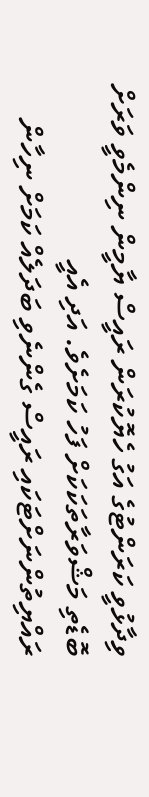ވިދާޅުވީ ކަރަންޓުގެ އަގު ހެޔޮކުރަން ރައީސް ޔާމީން ނިންމެވީ ވަރަށް ބޮޑެތި މަޝްވަރާތަކަކަށް ފަހު ކަމަށެވެ. އަދި އެއީ ރައްޔިތުންނަށްޓަކައި ރައީސް ގެންނެވި ބަދަލެއް ކަމަށް ނިހާން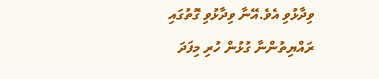ވިދާޅުވި އެވެ.އޭނާ ވިދާޅުވި ގޮތުގައި ރައްޔިތުންނާ ގުޅުން ހުރި މިފަދަ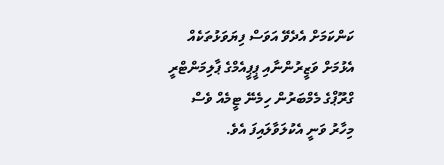ކަންކަމަށް އެދެވޭ އަވަސް ފިޔަވަޅުތަކެއް އެޅުމަށް ވަޒީރުންނާއި ޕީޕީއެމްގެ ޕާލިމަންޓްރީ ގްރޫޕްގެ މެމްބަރުން ހިމެނޭ ޓީމެއް ވެސް މިހާރު ވަނީ އެކުލަވާލައިފަ އެވެ.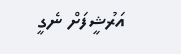އަރުޝީފަށް ނެގީ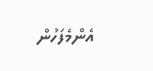އެންމެފަހުން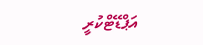އަޕްޑޭޓްކުރީ